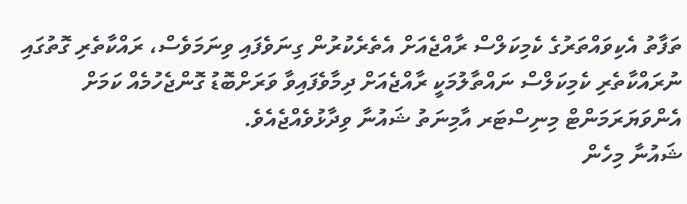ތަފާތު އެކިވައްތަރުގެ ކެމިކަލްސް ރާއްޖެއަށް އެތެރެކުރުން ގިނަވެފައި ވިނަމަވެސް، ރައްކާތެރި ގޮތުގައި ނުރައްކާތެރި ކެމިކަލްސް ނައްތާލުމަކީ ރާއްޖެއަށް ދިމާވެފައިވާ ވަރަށްބޮޑު ގޮންޖެހުމެއް ކަމަށް އެންވަޔަރަމަންޓް މިނިސްޓަރ އާމިނަތު ޝައުނާ ވިދާޅުވެއްޖެއެވެ.
ޝައުނާ މިހެން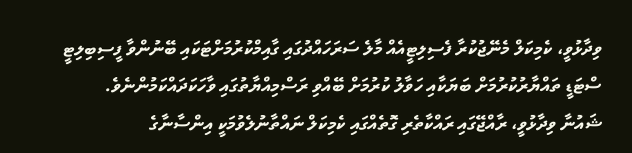ވިދާޅުވީ، ކެމިކަލް މެނޭޖުކުރާ ފެސިލިޓީއެއް މާލެ ސަރަހައްދުގައި ގާއިމްކުރުމަށްޓަކައި ބޭނުންވާ ފީސިބިލިޓީ ސްޓަޑީ ތައްޔާރުކުރުމަށް ބަޔަކާއި ހަވާލު ކުރުމަށް ބޭއްވި ރަސްމިއްޔާތުގައި ވާހަކަދައްކަމުންނެވެ.
ޝައުނާ ވިދާޅުވީ، ރާއްޖޭގައި ރައްކާތެރި ގޮތެއްގައި ކެމިކަލް ނައްތާނުލެވުމަކީ އިންސާނާގެ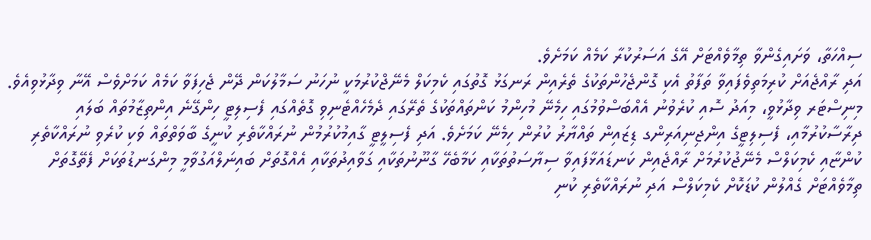ސިއްހަތާ، ވަށައިގެންވާ ތިމާވެއްޓަށް އޭގެ އަސަރުކުރާ ކަމެއް ކަމަށެވެ.
އަދި ރާއްޖެއަށް ކުރިމަތިވެފައިވާ ތަފާތު އެކި ގޮންޖެހުންތަކުގެ ތެރެއިން ރަނގަޅު ގޮތުގައި ކެމިކަލް މެނޭޖްކުރުމަކީ ނުހަނު ސަމާލުކަން ދޭން ޖެހިފަވާ ކަމެއް ކަމަށްވެސް އޭނާ ވިދާޅުވިއެވެ.
މިނިސްޓަރ ވިދާޅުވީ، މިއަދު ސޮއި ކުރެވުނު އެއްބަސްވުމުގައި ހިމެނޭ މުހިންމު ކަންތައްތަކުގެ ތެރޭގައި ދެމެހެއްޓެނިވި ގޮތެއްގައި ފެސިލިޓީ ހިންގޭނެ އިންތިޒާމުތައް ބަލައި ދިރާސާކުރުމާއި، ފެސިލިޓީގެ އިންޖިނިއަރިންގ ޑިޒައިން ތައްޔާރު ކުރުން ހިމެނޭ ކަމަށެވެ. އަދި ފެސިލީޓީ ގާއިމުކުރުމުން ނުރައްކާތެރި ކުނީގެ ބާވަތްތައް ވަކި ކުރެވި ނުރައްކާތެރި ކުންޏާއި ކެމިކަލްސް މެނޭޖުކުރުމަށް ރާއްޖެއިން ކަނޑައަޅާފައިވާ ސިޔާސަތުތަކާއި ކަމާބެހޭ ގާނޫނުތަކާއި ގަވާއިދުތަކާއި އެއްގޮތަށް ބައިނަލްއަގުވާމީ މިންގަނޑުތަކަށް ފެތޭގޮތަށް ތިމާވެއްޓަށް ގެއްލުން ކުޑަކޮށް ކެމިކަލްސް އަދި ނުރައްކާތެރި ކުނި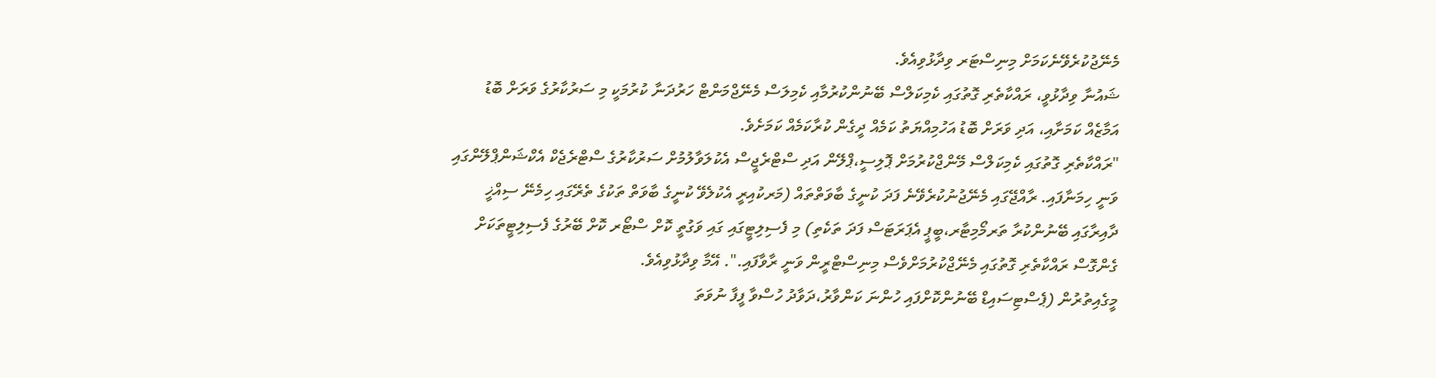މެނޭޖުކުރެވޭނެކަމަށް މިނިސްޓަރ ވިދާޅުވިއެވެ.
ޝައުނާ ވިދާޅުވީ، ރައްކާތެރި ގޮތުގައި ކެމިކަލްސް ބޭނުންކުރުމާއި ކެމިލަސް މެނޭޖްމަންޓް ހަރުދަނާ ކުރުމަކީ މި ސަރުކާރުގެ ވަރަށް ބޮޑު އަމާޒެއް ކަމަށާއި، އަދި ވަރަށް ބޮޑު އަހުމިއްޔަތު ކަމެއް ދީގެން ކުރާކަމެއް ކަމަށެވެ.
"ރައްކާތެރި ގޮތުގައި ކެމިކަލްސް މޭންޖްކުރުމަށް ޕޮލިސީ،ޕްލޭން އަދި ސްޓްރެޖީސް އެކުލަވާލުމުށް ސަރުކާރުގެ ސްޓްރެޖެކް އެކްޝަންޕްލޭންގައި ވަނީ ހިމަނާފައި. ރާއްޖޭގައި މެނޭޖުނުކުރެވޭނެ ފަދަ ކުނީގެ ބާވަތްތައް (މަރކުއިރީ އެކުލެވޭ ކުނީގެ ބާވަތް ތަކުގެ ތެރޭގައި ހިމެނޭ ސިއްޚީ ދާއިރާގައި ބޭނުންކުރާ ތަރމޯމިޓާރ،ބީޕީ އެޕަރަޓަސް ފަދަ ތަކެތި) މި ފެސިލިޓީގައި ގައި ވަގުތީ ކޮށް ސްޓޯރ ކޮށް ބޭރުގެ ފެސިލިޓީތަކަށް ގެންގޮސް ރައްކާތެރި ގޮތުގައި މެނޭޖްކުރުމަށްވެސް މިނިސްޓްރީން ވަނީ ރާވާފައި.". އޭމާ ވިދާޅުވިއެވެ.
މީގެއިތުރުން (ޕެސްޓިސައިޑް ބޭނުންކޮށްފައި ހުންނަ ކަންވާރު،ދަވާދު ހުސްވާ ފީފާ ނުވަތަ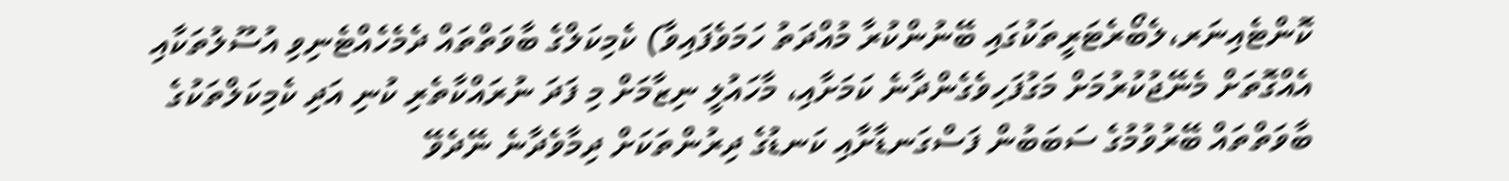ކޮންޓެއިނަރ،ލެބޯރެޓަރީތަކުގައި ބޭނުންކުރާ މުއްދަތު ހަމަވެފައިވާ) ކެމިކަލްގެ ބާވަތްތައް ދެމެހެއްޓެނިވި އުސޫލުތަކާއި އެއްގޮތަށް މެނޭޖުކުރުމަށް މަގުފަހިވެގެންދާނެ ކަމަށާއި، މާހައުލީ ނިޒާމަށް މި ފަދަ ނުރައްކާތެރި ކުނި އަދި ކެމިކަލްތަކުގެ ބާވަތްތައް ބޭރުވުމުގެ ސަބަބުން ފަސްގަނޑާށާއި ކަނޑުގެ ދިރުންތަކަށް ދިމާވެދާނެ ނޭދެވޭ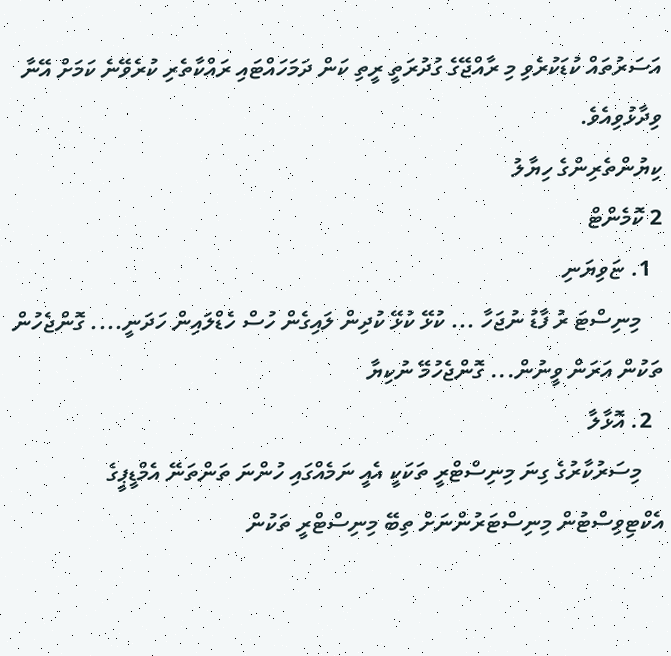އަސަރުތައް ކުޑަކުރެވި މި ރާއްޖޭގެ ގުދުރަތީ ރީތި ކަން ދަމަހައްޓައި ރައްކާތެރި ކުރެވޭނެ ކަމަށް އޭނާ ވިދާޅުވިއެވެ.
ކިޔުންތެރިންގެ ހިޔާލު
2 ކޮމެންޓް
  1. ޏަވިޔަނި
    މިނިސްޓަ ރު ފާޑު ނުޖަހާ ... ކުޅޭ ކުޅޭ ކުދިން ލައިގެން ހުސް ހެޑްލައިން ހަދަނީ.... ގޮންޖެހުން ތަކުން އަރަން ވީނުން... ގޮންޖެހުމޭ ނުކިޔާ
  2. އޮޅާލާ
    މިސަރުކާރުގެ ގިނަ މިނިސްޓްރީ ތަކަކީ އެއީ ނަމެއްގައި ހުންނަ ތަންތަނޭ އެމްޑީޕީގެ އެކްޓިވިސްޓުން މިނިސްޓަރުންނަށް ތިބޭ މިނިސްޓްރީ ތަކުން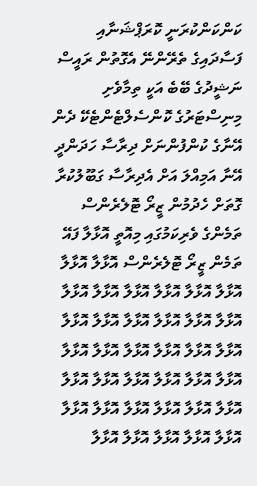ކަންކަންކުރަނީ ކޮރަޕްޝަނާއި ފަސާދައިގެ ތެރޭންނޭ އެގޮތުން ރައީސް ނަޝީދުގެ ބޭބެ އަކީ ތިމާވެށި މިނިސްޓަރުގެ ކޮންސެލްޓެންޓެކޭ ދެން އޭނާގެ ކުންފުންނަށް ދިރާސާ ހަދަންދީ އޭނާ އަމިއްލަ އަށް އެދިރާސާ ގަބޫލުކުރާ ގޮތަށް ހެދުމުން ޒީރޯ ޓޮލެރެންސް ތަމެންގެ ވެރިކަމުގައި މިއޮތީ އޮޅާލާ ފައޭ ތަމެން ޒީރޯ ޓޮލެރެންސް އޮޅާލާ އޮޅާލާ އޮޅާލާ އޮޅާލާ އޮޅާލާ އޮޅާލާ އޮޅާލާ އޮޅާލާ އޮޅާލާ އޮޅާލާ އޮޅާލާ އޮޅާލާ އޮޅާލާ އޮޅާލާ އޮޅާލާ އޮޅާލާ އޮޅާލާ އޮޅާލާ އޮޅާލާ އޮޅާލާ އޮޅާލާ އޮޅާލާ އޮޅާލާ އޮޅާލާ އޮޅާލާ އޮޅާލާ އޮޅާލާ އޮޅާލާ އޮޅާލާ އޮޅާލާ އޮޅާލާ އޮޅާލާ އޮޅާލާ އޮޅާލާ އޮޅާލާ އޮޅާލާ އޮޅާލާ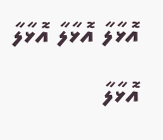އޮޅާލާ އޮޅާލާ އޮޅާލާ އޮޅާލާ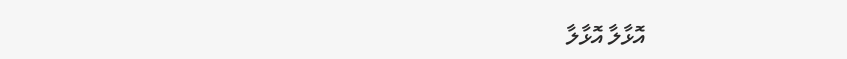އޮޅާލާ އޮޅާލާ